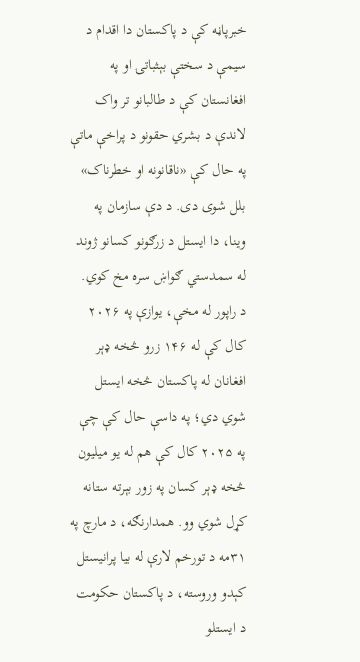خبرپاڼه کې د پاکستان دا اقدام د سیمې د سختې بېثباتۍ او په افغانستان کې د طالبانو تر واک لاندې د بشري حقونو د پراخې ماتې په حال کې «ناقانونه او خطرناک» بلل شوی دی. د دې سازمان په وینا، دا ایستل د زرګونو کسانو ژوند له سمدستي ګواښ سره مخ کوي.
د راپور له مخې، یوازې په ۲۰۲۶ کال کې له ۱۴۶ زرو څخه ډېر افغانان له پاکستان څخه ایستل شوي دي؛ په داسې حال کې چې په ۲۰۲۵ کال کې هم له یو میلیون څخه ډېر کسان په زور بېرته ستانه کړل شوي وو. همدارنګه، د مارچ په ۳۱مه د تورخم لارې له بیا پرانیستل کېدو وروسته، د پاکستان حکومت د ایستلو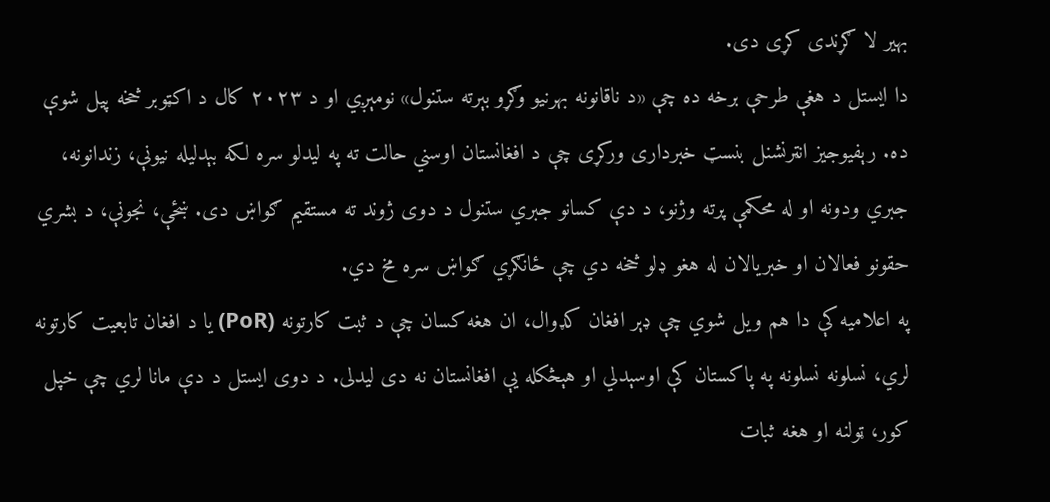بهیر لا ګړندی کړی دی.
دا ایستل د هغې طرحې برخه ده چې «د ناقانونه بهرنیو وګړو بېرته ستنول» نومېږي او د ۲۰۲۳ کال د اکټوبر څخه پیل شوې ده. رېفیوجیز انټرنشنل بنسټ خبرداری ورکړی چې د افغانستان اوسني حالت ته په لیدلو سره لکه بېدلیله نیونې، زندانونه، جبري ودونه او له محکمې پرته وژنو، د دې کسانو جبري ستنول د دوی ژوند ته مستقیم ګواښ دی. ښځې، نجونې، د بشري حقونو فعالان او خبریالان له هغو ډلو څخه دي چې ځانګړي ګواښ سره مخ دي.
په اعلامیه کې دا هم ویل شوي چې ډېر افغان کډوال، ان هغه کسان چې د ثبت کارتونه (PoR) یا د افغان تابعیت کارتونه لري، نسلونه نسلونه په پاکستان کې اوسېدلي او هېڅکله یې افغانستان نه دی لیدلی. د دوی ایستل د دې مانا لري چې خپل کور، ټولنه او هغه ثبات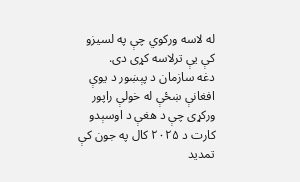له لاسه ورکوي چې په لسیزو کې یې ترلاسه کړی دی.
دغه سازمان د پېښور د یوې افغانې ښځې له خولې راپور ورکړی چې د هغې د اوسېدو کارت د ۲۰۲۵ کال په جون کې تمدید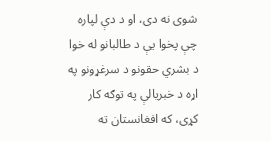شوی نه دی، او د دې لپاره چې پخوا یې د طالبانو له خوا د بشري حقونو د سرغړونو په اړه د خبریالې په توګه کار کړی، که افغانستان ته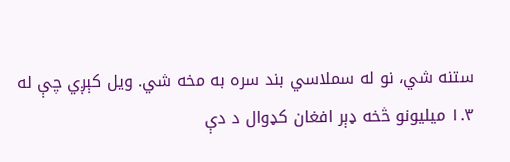ستنه شي، نو له سملاسي بند سره به مخه شي. ویل کېږي چې له ۱.۳ میلیونو څخه ډېر افغان کډوال د دې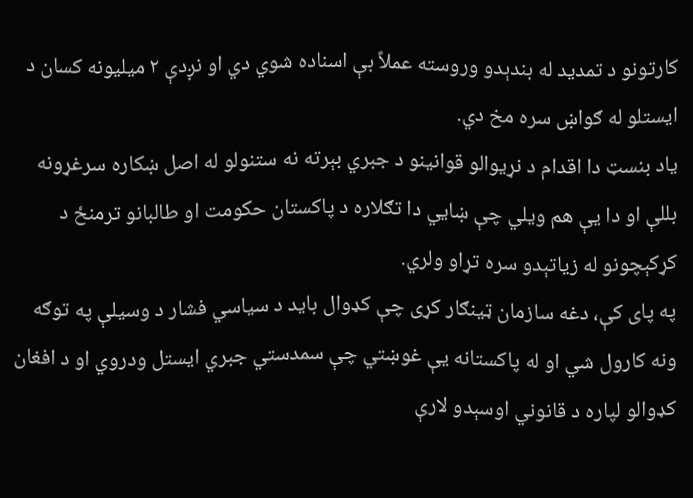کارتونو د تمدید له بندېدو وروسته عملاً بې اسناده شوي دي او نږدې ۲ میلیونه کسان د ایستلو له ګواښ سره مخ دي.
یاد بنسټ دا اقدام د نړیوالو قوانینو د جبري بېرته نه ستنولو له اصل ښکاره سرغړونه بللې او دا یې هم ویلي چې ښايي دا تګلاره د پاکستان حکومت او طالبانو ترمنځ د کړکېچونو له زیاتېدو سره تړاو ولري.
په پای کې، دغه سازمان ټینګار کړی چې کډوال باید د سیاسي فشار د وسیلې په توګه ونه کارول شي او له پاکستانه یې غوښتي چې سمدستي جبري ایستل ودروي او د افغان کډوالو لپاره د قانوني اوسېدو لارې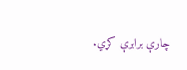چارې برابرې کړي.